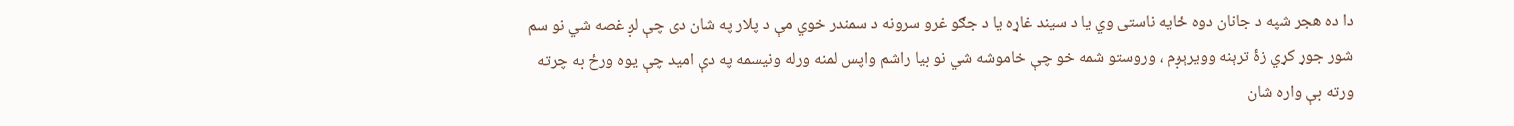دا ده هجر شپه د جانان دوه ځايه ناستی وي يا د سیند غاړه يا د جګو غرو سرونه د سمندر خوي مې د پلار په شان دی چې لږ غصه شي نو سم شور جوړ کړي زۀ ترېنه وویرېږم ، وروستو شمه خو چې خاموشه شي نو بیا راشم واپس لمنه ورله ونیسمه په دې امید چې یوه ورځ به چرته ورته بې واره شان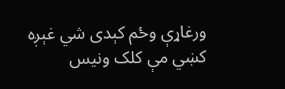ورغاړې وځم کېدی شي غېږه کښي مې کلک ونیس